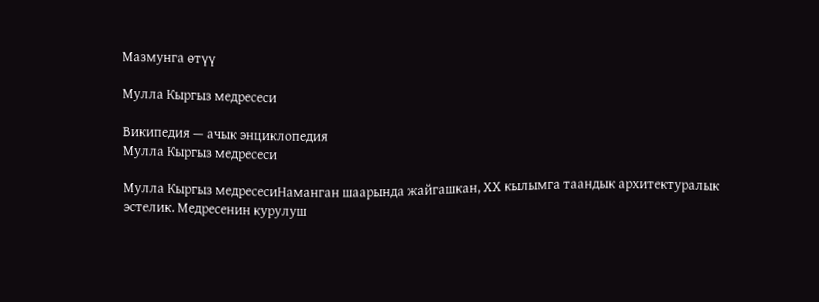Мазмунга өтүү

Мулла Кыргыз медресеси

Википедия — ачык энциклопедия
Мулла Кыргыз медресеси

Мулла Кыргыз медресесиНаманган шаарында жайгашкан, ХХ кылымга таандык архитектуралык эстелик. Медресенин курулуш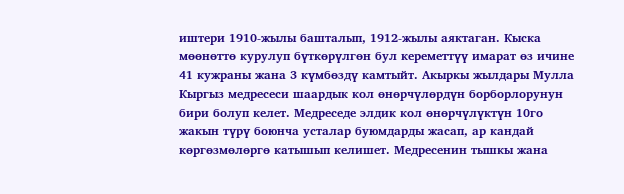иштери 1910-жылы башталып, 1912-жылы аяктаган. Кыска мөөнөттө курулуп бүткөрүлгөн бул кереметтүү имарат өз ичине 41 кужраны жана 3 күмбөздү камтыйт. Акыркы жылдары Мулла Кыргыз медресеси шаардык кол өнөрчүлөрдүн борборлорунун бири болуп келет. Медреседе элдик кол өнөрчүлүктүн 10го жакын түрү боюнча усталар буюмдарды жасап, ар кандай көргөзмөлөргө катышып келишет. Медресенин тышкы жана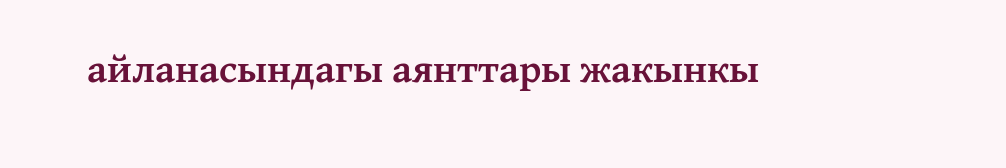айланасындагы аянттары жакынкы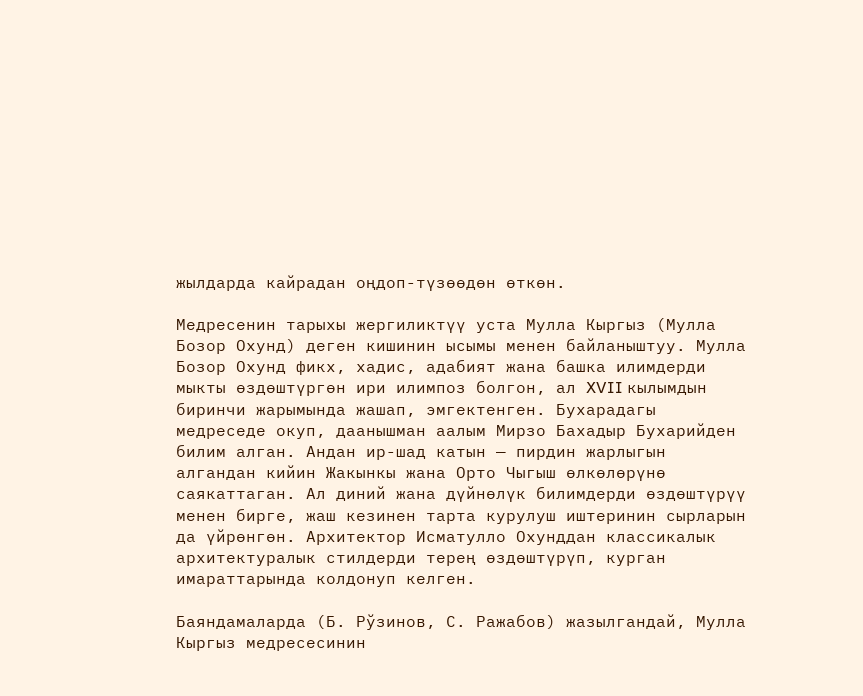жылдарда кайрадан оңдоп-түзөөдөн өткөн.

Медресенин тарыхы жергиликтүү уста Мулла Кыргыз (Мулла Бозор Охунд) деген кишинин ысымы менен байланыштуу. Мулла Бозор Охунд фикх, хадис, адабият жана башка илимдерди мыкты өздөштүргөн ири илимпоз болгон, ал XVII кылымдын биринчи жарымында жашап, эмгектенген. Бухарадагы медреседе окуп, даанышман аалым Мирзо Бахадыр Бухарийден билим алган. Андан ир-шад катын — пирдин жарлыгын алгандан кийин Жакынкы жана Орто Чыгыш өлкөлөрүнө саякаттаган. Ал диний жана дүйнөлүк билимдерди өздөштүрүү менен бирге, жаш кезинен тарта курулуш иштеринин сырларын да үйрөнгөн. Архитектор Исматулло Охунддан классикалык архитектуралык стилдерди терең өздөштүрүп, курган имараттарында колдонуп келген.

Баяндамаларда (Б. Рўзинов, С. Ражабов) жазылгандай, Мулла Кыргыз медресесинин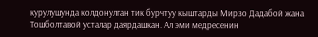курулушунда колдонулган тик бурчтуу кыштарды Мирзо Дадабой жана Тошболтавой усталар даярдашкан. Ал эми медресенин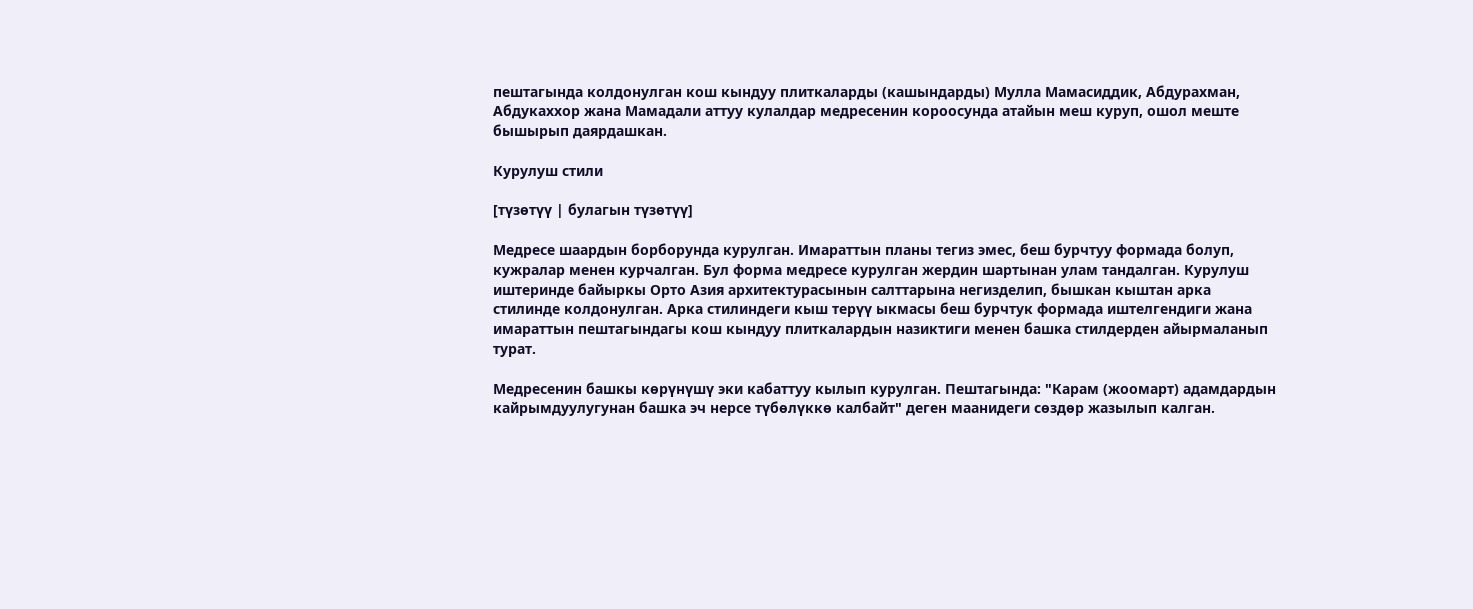пештагында колдонулган кош кындуу плиткаларды (кашындарды) Мулла Мамасиддик, Абдурахман, Абдукаххор жана Мамадали аттуу кулалдар медресенин короосунда атайын меш куруп, ошол меште бышырып даярдашкан.

Курулуш стили

[түзөтүү | булагын түзөтүү]

Медресе шаардын борборунда курулган. Имараттын планы тегиз эмес, беш бурчтуу формада болуп, кужралар менен курчалган. Бул форма медресе курулган жердин шартынан улам тандалган. Курулуш иштеринде байыркы Орто Азия архитектурасынын салттарына негизделип, бышкан кыштан арка стилинде колдонулган. Арка стилиндеги кыш терүү ыкмасы беш бурчтук формада иштелгендиги жана имараттын пештагындагы кош кындуу плиткалардын назиктиги менен башка стилдерден айырмаланып турат.

Медресенин башкы көрүнүшү эки кабаттуу кылып курулган. Пештагында: "Карам (жоомарт) адамдардын кайрымдуулугунан башка эч нерсе түбөлүккө калбайт" деген маанидеги сөздөр жазылып калган.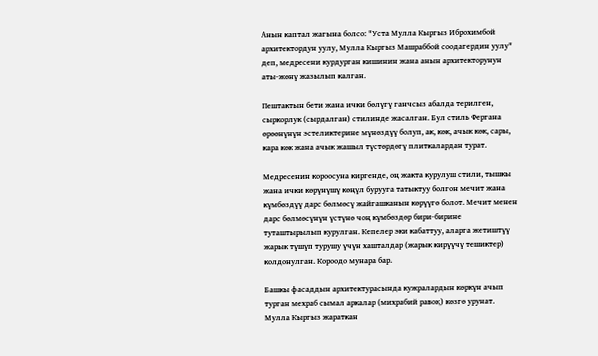Анын каптал жагына болсо: "Уста Мулла Кыргыз Иброхимбой архитектордун уулу, Мулла Кыргыз Машраббой соодагердин уулу" деп, медресени курдурган кишинин жана анын архитекторунун аты-жөнү жазылып калган.

Пештактын бети жана ички бөлүгү ганчсыз абалда терилген, сыркорлук (сырдалган) стилинде жасалган. Бул стиль Фергана өрөөнүнүн эстеликтерине мүнөздүү болуп, ак, көк, ачык көк, сары, кара көк жана ачык жашыл түстөрдөгү плиткалардан турат.

Медресенин короосуна киргенде, оң жакта курулуш стили, тышкы жана ички көрүнүшү көңүл бурууга татыктуу болгон мечит жана күмбөздүү дарс бөлмөсү жайгашканын көрүүгө болот. Мечит менен дарс бөлмөсүнүн үстүнө чоң күмбөздөр бири-бирине туташтырылып курулган. Кепелер эки кабаттуу, аларга жетиштүү жарык түшүп турушу үчүн хашталдар (жарык кирүүчү тешиктер) колдонулган. Короодо мунара бар.

Башкы фасаддын архитектурасында кужралардын көркүн ачып турган мехраб сымал аркалар (михрабий равоқ) көзгө урунат. Мулла Кыргыз жараткан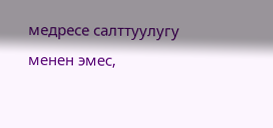медресе салттуулугу менен эмес,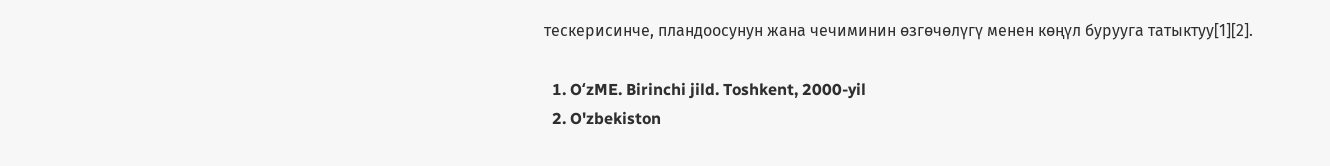тескерисинче, пландоосунун жана чечиминин өзгөчөлүгү менен көңүл бурууга татыктуу[1][2].

  1. OʻzME. Birinchi jild. Toshkent, 2000-yil
  2. O'zbekiston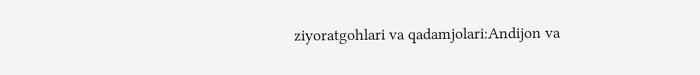ziyoratgohlari va qadamjolari:Andijon va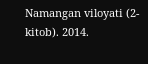Namangan viloyati (2-kitob). 2014.